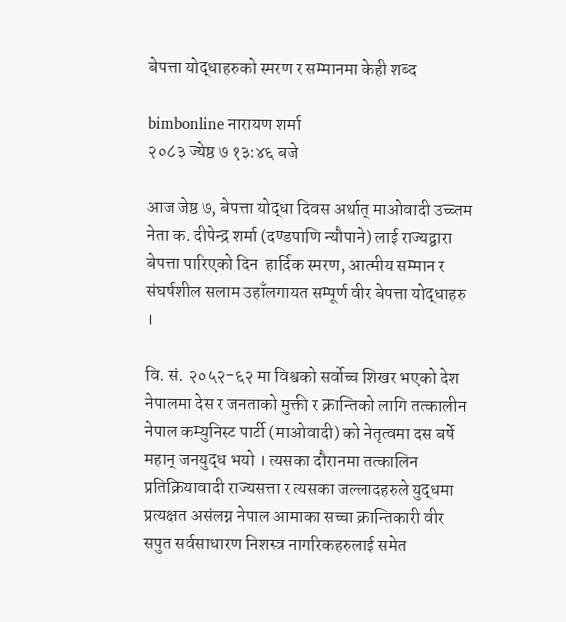बेपत्ता योद्धाहरुको स्मरण र सम्मानमा केही शब्द

bimbonline नारायण शर्मा
२०८३ ज्येष्ठ ७ १३:४६ बजे

आज जेष्ठ ७, बेपत्ता योद्धा दिवस अर्थात् माओवादी उच्च्तम नेता क. दीपेन्द्र शर्मा (दण्डपाणि न्यौपाने) लाई राज्यद्वारा बेपत्ता पारिएको दिन  हार्दिक स्मरण, आत्मीय सम्मान र संघर्षशील सलाम उहाँलगायत सम्पूर्ण वीर बेपत्ता योद्धाहरु ।

वि. सं. २०५२-६२ मा विश्वको सर्वोच्च शिखर भएको देश नेपालमा देस र जनताको मुक्ती र क्रान्तिको लागि तत्कालीन नेपाल कम्युनिस्ट पार्टी (माओवादी) को नेतृत्वमा दस बर्षे महान् जनयुद्ध भयो । त्यसका दौरानमा तत्कालिन प्रतिक्रियावादी राज्यसत्ता र त्यसका जल्लादहरुले युद्धमा प्रत्यक्षत असंलग्न नेपाल आमाका सच्चा क्रान्तिकारी वीर सपुत सर्वसाधारण निशस्त्र नागरिकहरुलाई समेत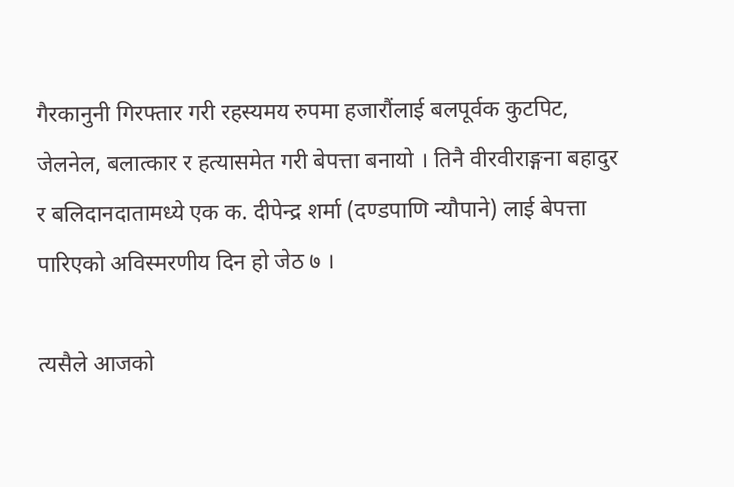गैरकानुनी गिरफ्तार गरी रहस्यमय रुपमा हजारौंलाई बलपूर्वक कुटपिट, जेलनेल, बलात्कार र हत्यासमेत गरी बेपत्ता बनायो । तिनै वीरवीराङ्गना बहादुर र बलिदानदातामध्ये एक क. दीपेन्द्र शर्मा (दण्डपाणि न्यौपाने) लाई बेपत्ता पारिएको अविस्मरणीय दिन हो जेठ ७ ।

त्यसैले आजको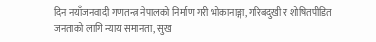दिन नयाँजनवादी गणतन्त्र नेपालको निर्माण गरी भोकानाङ्गा, गरिबदुखी र शोषितपीडित जनताको लागि न्याय समानता, सुख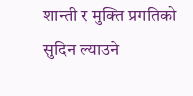शान्ती र मुक्ति प्रगतिको सुदिन ल्याउने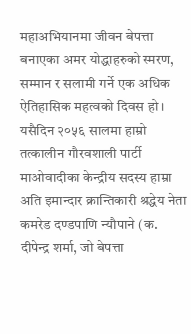महाअभियानमा जीवन बेपत्ता बनाएका अमर योद्धाहरुको स्मरण, सम्मान र सलामी गर्ने एक अधिक ऐतिहासिक महत्वको दिवस हो । यसैदिन २०५६ सालमा हाम्रो तत्कालीन गौरवशाली पार्टी माओवादीका केन्द्रीय सदस्य हाम्रा अति इमान्दार क्रान्तिकारी श्रद्धेय नेता कमरेड दण्डपाणि न्यौपाने (क. दीपेन्द्र शर्मा, जो बेपत्ता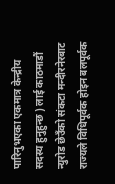पारिनुभएका एकमात्र केन्द्रीय सदस्य हुनुहुन्छ ) लाई काठमाडौं न्युरोड छेउँको संकटा मन्दीरनेरबाट राज्यले विधिपूर्वक होइन बलपूर्वक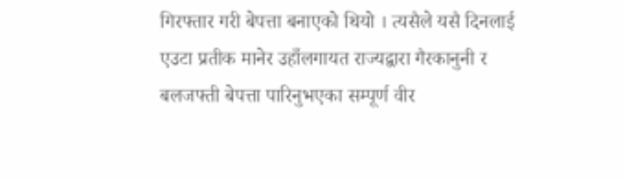गिरफ्तार गरी बेपत्ता बनाएको थियो । त्यसैले यसै दिनलाई एउटा प्रतीक मानेर उहाँलगायत राज्यद्वारा गैरकानुनी र बलजफ्ती बेपत्ता पारिनुभएका सम्पूर्ण वीर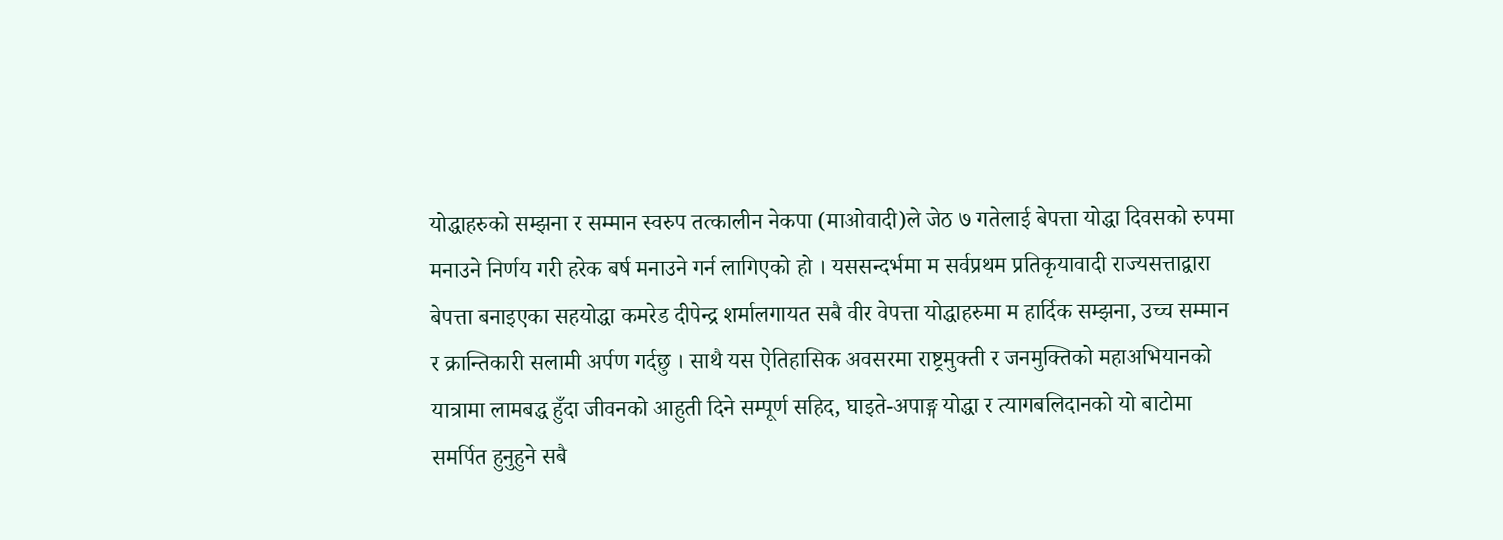योद्धाहरुको सम्झना र सम्मान स्वरुप तत्कालीन नेकपा (माओवादी)ले जेठ ७ गतेलाई बेपत्ता योद्धा दिवसको रुपमा मनाउने निर्णय गरी हरेक बर्ष मनाउने गर्न लागिएको हो । यससन्दर्भमा म सर्वप्रथम प्रतिकृयावादी राज्यसत्ताद्वारा बेपत्ता बनाइएका सहयोद्धा कमरेड दीपेन्द्र शर्मालगायत सबै वीर वेपत्ता योद्धाहरुमा म हार्दिक सम्झना, उच्च सम्मान र क्रान्तिकारी सलामी अर्पण गर्दछु । साथै यस ऐतिहासिक अवसरमा राष्ट्रमुक्ती र जनमुक्तिको महाअभियानको यात्रामा लामबद्ध हुँदा जीवनको आहुती दिने सम्पूर्ण सहिद, घाइते-अपाङ्ग योद्धा र त्यागबलिदानको यो बाटोमा समर्पित हुनुहुने सबै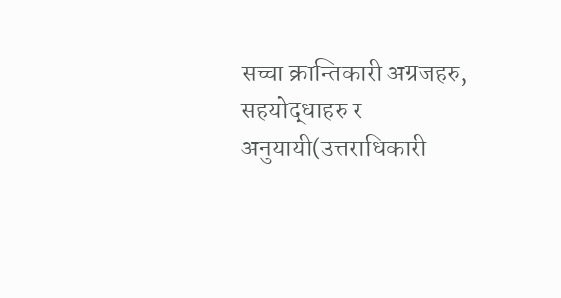सच्चा क्रान्तिकारी अग्रजहरु, सहयोद्धाहरु र अनुयायी(उत्तराधिकारी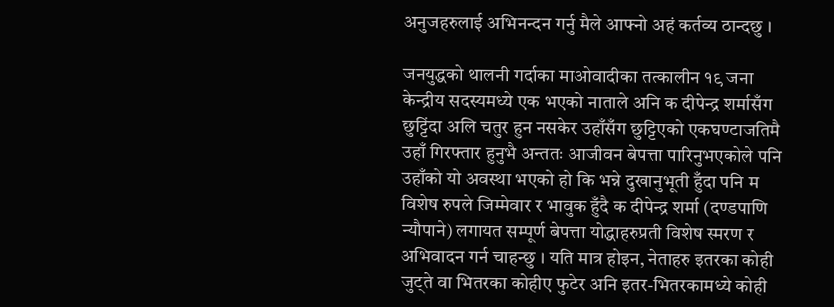अनुजहरुलाई अभिनन्दन गर्नु मैले आफ्नो अहं कर्तव्य ठान्दछु ।

जनयुद्धको थालनी गर्दाका माओवादीका तत्कालीन १९ जना केन्द्रीय सदस्यमध्ये एक भएको नाताले अनि क दीपेन्द्र शर्मासँग छुट्टिंदा अलि चतुर हुन नसकेर उहाँसँग छुट्टिएको एकघण्टाजतिमै उहाँ गिरफ्तार हुनुभै अन्ततः आजीवन बेपत्ता पारिनुभएकोले पनि उहाँको यो अवस्था भएको हो कि भन्ने दुखानुभूती हुँदा पनि म विशेष रुपले जिम्मेवार र भावुक हुँदै क दीपेन्द्र शर्मा (दण्डपाणि न्यौपाने) लगायत सम्पूर्ण बेपत्ता योद्धाहरुप्रती विशेष स्मरण र अभिवादन गर्न चाहन्छु । यति मात्र होइन, नेताहरु इतरका कोही जुट्ते वा भितरका कोहीए फुटेर अनि इतर-भितरकामध्ये कोही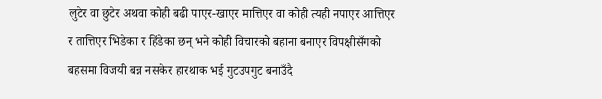लुटेर वा छुटेर अथवा कोही बढी पाएर-खाएर मात्तिएर वा कोही त्यही नपाएर आत्तिएर र तात्तिएर भिडेका र हिंडेका छन् भने कोही विचारको बहाना बनाएर विपक्षीसँगको बहसमा विजयी बन्न नसकेर हारथाक भई गुटउपगुट बनाउँदै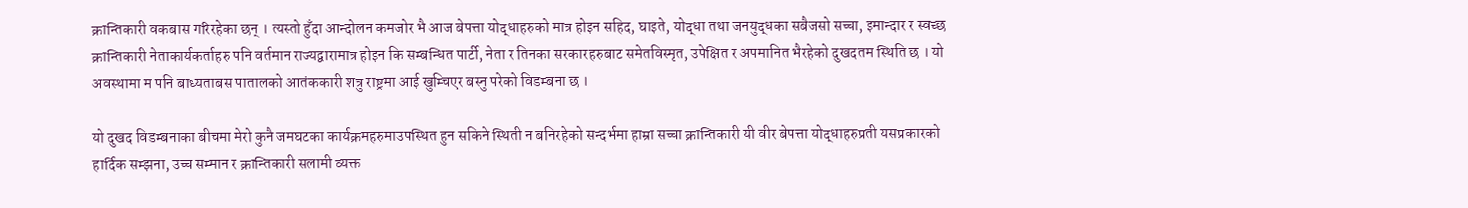क्रान्तिकारी वकबास गरिरहेका छन् । त्यस्तो हुँदा आन्दोलन कमजोर भै आज बेपत्ता योद्धाहरुको मात्र होइन सहिद, घाइते, योद्धा तथा जनयुद्धका सबैजसो सच्चा, इमान्दार र स्वच्छ क्रान्तिकारी नेताकार्यकर्ताहरु पनि वर्तमान राज्यद्वारामात्र होइन कि सम्बन्धित पार्टी, नेता र तिनका सरकारहरुबाट समेतविस्मृत, उपेक्षित र अपमानित भैरहेको दुखदतम स्थिति छ । यो अवस्थामा म पनि बाध्यताबस पातालको आतंककारी शत्रु राष्ट्रमा आई खुम्चिएर बस्नु परेको विडम्बना छ ।

यो दुखद विडम्बनाका बीचमा मेरो कुनै जमघटका कार्यक्रमहरुमाउपस्थित हुन सकिने स्थिती न बनिरहेको सन्दर्भमा हाम्रा सच्चा क्रान्तिकारी यी वीर बेपत्ता योद्धाहरुप्रती यसप्रकारको हार्दिक सम्झना, उच्च सम्मान र क्रान्तिकारी सलामी व्यक्त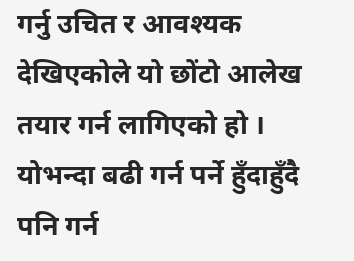गर्नु उचित र आवश्यक देखिएकोले यो छोंटो आलेख तयार गर्न लागिएको हो । योभन्दा बढी गर्न पर्ने हुँदाहुँदै पनि गर्न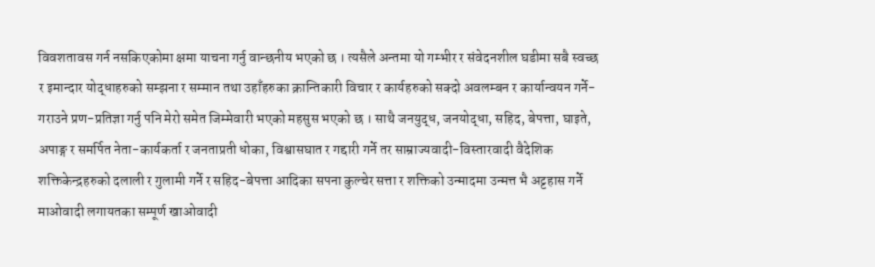विवशतावस गर्न नसकिएकोमा क्षमा याचना गर्नु वान्छनीय भएको छ । त्यसैले अन्तमा यो गम्भीर र संवेदनशील घडीमा सबै स्वच्छ र इमान्दार योद्धाहरुको सम्झना र सम्मान तथा उहाँहरुका क्रान्तिकारी विचार र कार्यहरुको सक्दो अवलम्बन र कार्यान्वयन गर्ने-गराउने प्रण-प्रतिज्ञा गर्नु पनि मेरो समेत जिम्मेवारी भएको महसुस भएको छ । साथै जनयुद्ध, जनयोद्धा, सहिद, बेपत्ता, घाइते, अपाङ्ग र समर्पित नेता-कार्यकर्ता र जनताप्रती धोका, विश्वासघात र गद्दारी गर्ने तर साम्राज्यवादी-विस्तारवादी वैदेशिक शक्तिकेन्द्रहरुको दलाली र गुलामी गर्ने र सहिद-बेपत्ता आदिका सपना कुल्चेर सत्ता र शक्तिको उन्मादमा उन्मत्त भै अट्टहास गर्ने माओवादी लगायतका सम्पूर्ण खाओवादी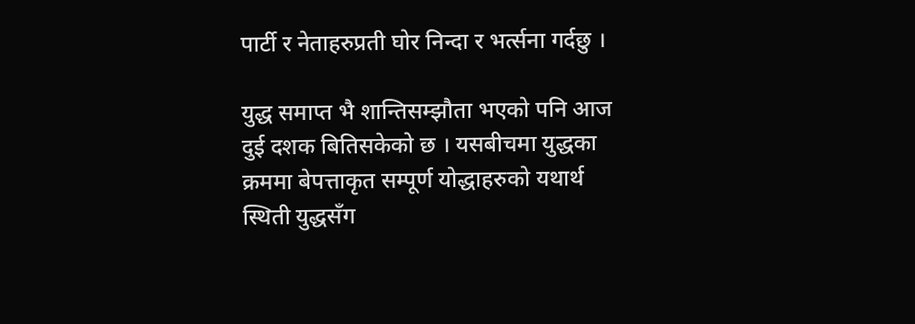पार्टी र नेताहरुप्रती घोर निन्दा र भर्त्सना गर्दछु ।

युद्ध समाप्त भै शान्तिसम्झौता भएको पनि आज दुई दशक बितिसकेको छ । यसबीचमा युद्धका क्रममा बेपत्ताकृत सम्पूर्ण योद्धाहरुको यथार्थ स्थिती युद्धसँग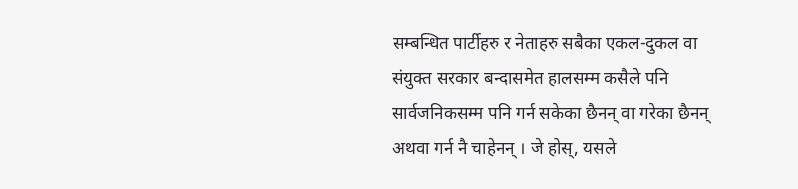सम्बन्धित पार्टीहरु र नेताहरु सबैका एकल-दुकल वा संयुक्त सरकार बन्दासमेत हालसम्म कसैले पनि सार्वजनिकसम्म पनि गर्न सकेका छैनन् वा गरेका छैनन् अथवा गर्न नै चाहेनन् । जे होस्, यसले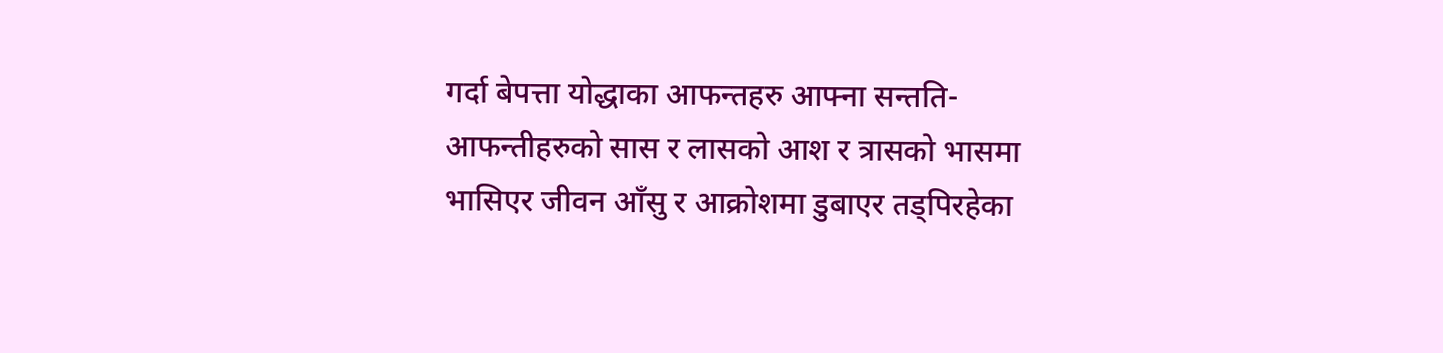गर्दा बेपत्ता योद्धाका आफन्तहरु आफ्ना सन्तति-आफन्तीहरुको सास र लासको आश र त्रासको भासमा भासिएर जीवन आँसु र आक्रोशमा डुबाएर तड्पिरहेका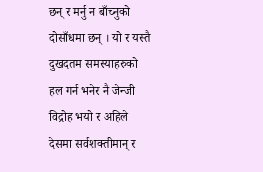छन् र मर्नु न बाँच्नुको दोसाँधमा छन् । यो र यस्तै दुखदतम समस्याहरुको हल गर्न भनेर नै जेन्जी विद्रोह भयो र अहिले देसमा सर्वशक्तीमान् र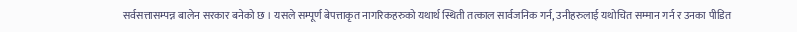सर्वसत्तासम्पन्न बालेन सरकार बनेको छ । यसले सम्पूर्ण बेपत्ताकृत नागरिकहरुको यथार्थ स्थिती तत्काल सार्वजनिक गर्न, उनीहरुलाई यथोचित सम्मान गर्न र उनका पीडित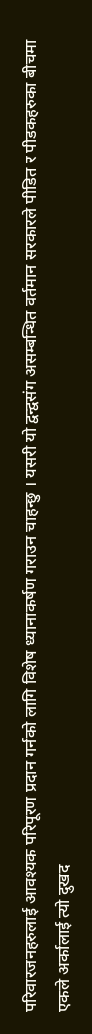परिवारजनहरुलाई आवश्यक परिपूरण प्रदान गर्नको लागि विशेष ध्यानाकर्षण गराउन चाहन्छु । यसरी यो द्वन्द्वसंग असम्बन्धित वर्तमान सरकारले पीडित र पीडकहरुका बीचमा एकले अर्कालाई त्यो दुखद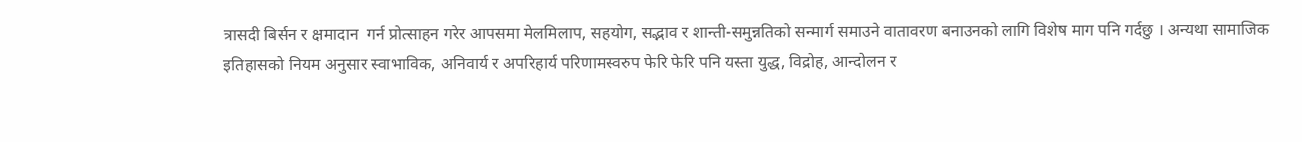त्रासदी बिर्सन र क्षमादान  गर्न प्रोत्साहन गरेर आपसमा मेलमिलाप, सहयोग, सद्भाव र शान्ती-समुन्नतिको सन्मार्ग समाउने वातावरण बनाउनको लागि विशेष माग पनि गर्दछु । अन्यथा सामाजिक इतिहासको नियम अनुसार स्वाभाविक, अनिवार्य र अपरिहार्य परिणामस्वरुप फेरि फेरि पनि यस्ता युद्ध, विद्रोह, आन्दोलन र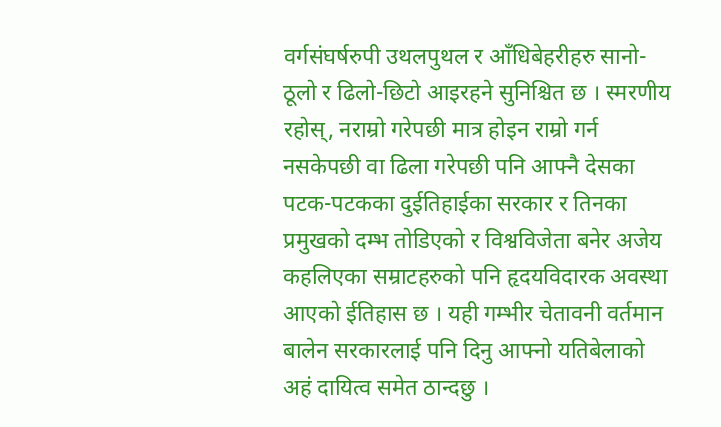वर्गसंघर्षरुपी उथलपुथल र आँधिबेहरीहरु सानो-ठूलो र ढिलो-छिटो आइरहने सुनिश्चित छ । स्मरणीय रहोस्, नराम्रो गरेपछी मात्र होइन राम्रो गर्न नसकेपछी वा ढिला गरेपछी पनि आफ्नै देसका पटक-पटकका दुईतिहाईका सरकार र तिनका प्रमुखको दम्भ तोडिएको र विश्वविजेता बनेर अजेय कहलिएका सम्राटहरुको पनि हृदयविदारक अवस्था आएको ईतिहास छ । यही गम्भीर चेतावनी वर्तमान बालेन सरकारलाई पनि दिनु आफ्नो यतिबेलाको अहं दायित्व समेत ठान्दछु ।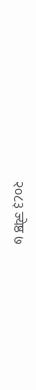२०८३ ज्येष्ठ ७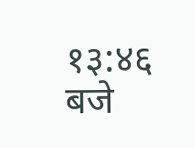१३:४६ बजे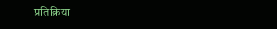प्रतिक्रिया